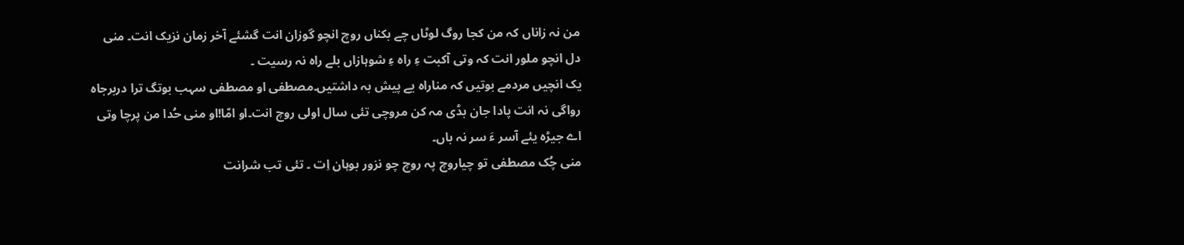من نہ زاناں کہ من کجا روگ لوٹاں چے بکناں روچ انچو گوزان انت گشئے آخر زمان نزیک انت۔ منی دل انچو ملور انت کہ وتی آکبت ءِ راہ ءِ شوہازاں بلے راہ نہ رسیت ۔
یک انچیں مردمے بوتیں کہ مناراہ یے پیش بہ داشتیں۔مصطفی او مصطفی سہب بوتگ ترا دربرجاہ رواگی نہ انت پادا جان بڈی مہ کن مروچی تئی سال اولی روچ انت۔او امّا!او منی حُدا من پرچا وتی اے جیڑہ یئے آسر ءَ سر نہ باں۔
منی چُک مصطفی تو چیاروچ پہ روچ چو نزور بوہان اِت ۔ تئی تب شرانت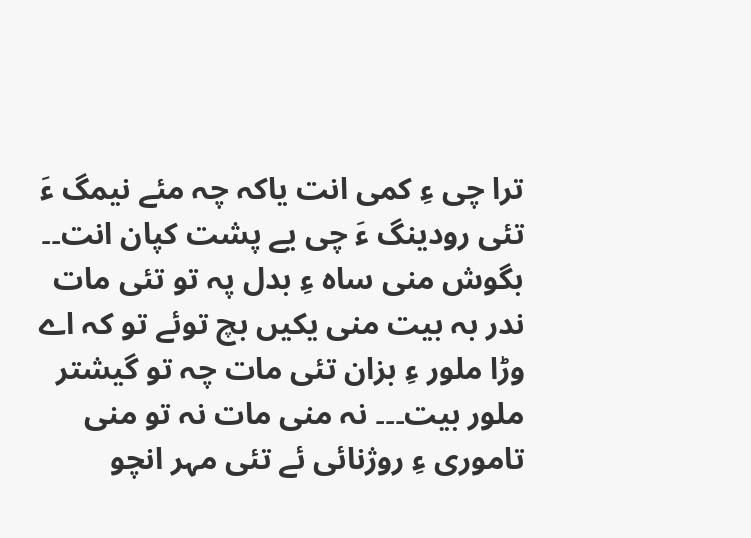ترا چی ءِ کمی انت یاکہ چہ مئے نیمگ ءَ تئی رودینگ ءَ چی یے پشت کپان انت۔۔
بگوش منی ساہ ءِ بدل پہ تو تئی مات ندر بہ بیت منی یکیں بچ توئے تو کہ اے وڑا ملور ءِ بزان تئی مات چہ تو گیشتر ملور بیت۔۔۔ نہ منی مات نہ تو منی تاموری ءِ روژنائی ئے تئی مہر انچو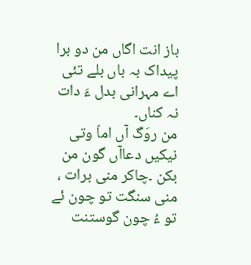باز انت اگاں من دو برا پیداک بہ باں بلے تئی اے مہرانی بدل ءَ دات نہ کناں۔
من روَگ آں اماّ وتی نیکیں دعاآں گون من بکن ۔چاکر منی برات ، منی سنگت تو چون ئے تو ءُ چون گوستنت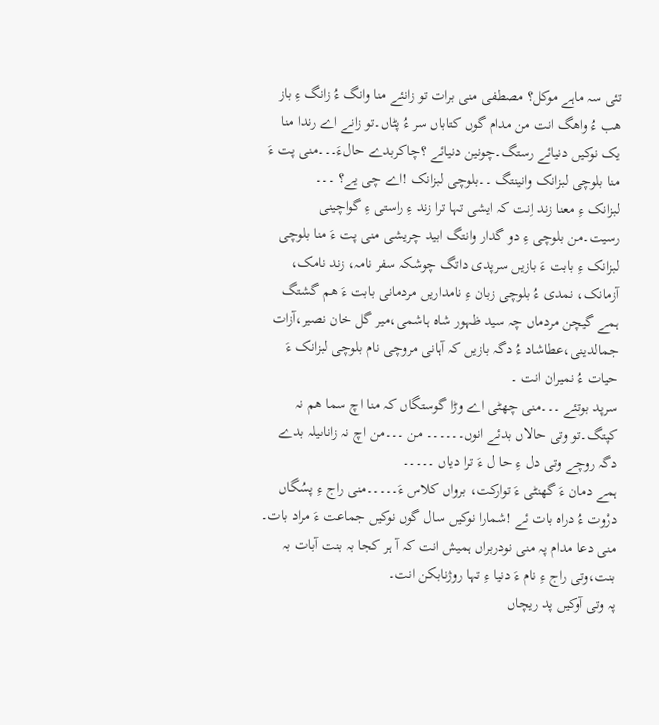تئی سہ ماہے موکل؟ مصطفی منی برات تو زانئے منا وانگ ءُ زانگ ءِ باز ھب ءُ واھگ انت من مدام گوں کتاباں سر ءُ پٹاں۔تو زانے اے رندا منا یک نوکیں دنیائے رستگ۔چونین دنیائے ؟چاکربدے حالءَ۔۔۔منی پت ءَ منا بلوچی لبزانک وانینتگ ۔۔بلوچی لبزانک !اے چی یے؟ ۔۔۔
لبزانک ءِ معنا زند اِنت کہ ایشی تہا ترا زند ءِ راستی ءِ گواچینی رسیت۔من بلوچی ءِ دو گدار وانتگ ابید چریشی منی پت ءَ منا بلوچی لبزانک ءِ بابت ءَ بازیں سرپدی داتگ چوشکہ سفر نامہ، زند نامک، آزمانک، نمدی ءُ بلوچی زبان ءِ نامداریں مردمانی بابت ءَ ھم گشتگ ہمے گیچن مردماں چہ سید ظہور شاہ ہاشمی،میر گل خان نصیر،آزات جمالدینی،عطاشاد ءُ دگہ بازیں کہ آہانی مروچی نام بلوچی لبزانک ءَ حیات ءُ نمیران انت ۔
سرپد بوتئے ۔۔۔منی چھٹی اے وڑا گوستگاں کہ منا اچ سما ھم نہ کپتگ۔تو وتی حالاں بدئے انوں۔۔۔۔۔۔ من ۔۔۔من اچ نہ زاناںیلہ بدے دگہ روچے وتی دل ءِ حا ل ءَ ترا دیاں ۔۔۔۔۔
ہمے دمان ءَ گھنٹی ءَ توارکت، برواں کلاس ءَ۔۔۔۔۔منی راج ءِ پسُگاں درْوت ءُ دراہ بات ئے !شمارا نوکیں سال گوں نوکیں جماعت ءَ مراد بات۔ منی دعا مدام پہ منی نودربراں ہمیش انت کہ آ ہر کجا بہ بنت آبات بہ بنت،وتی راج ءِ نام ءَ دنیا ءِ تہا روژنابکن انت۔
پہ وتی آوکیں پد ریچاں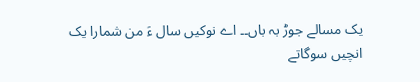یک مسالے جوڑ بہ باں۔۔ اے نوکیں سال ءَ من شمارا یک انچیں سوگاتے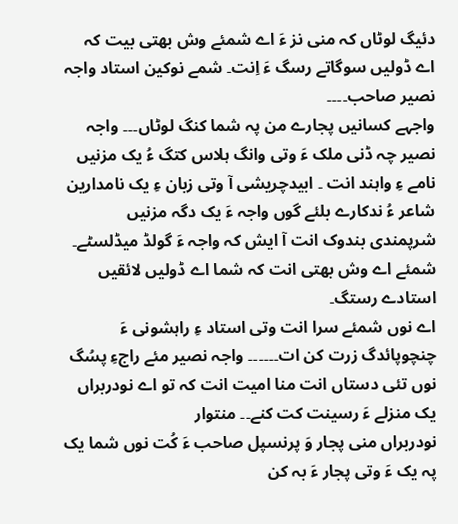دئیگ لوٹاں کہ منی نز ءَ اے شمئے وش بھتی بیت کہ اے ڈولیں سوگاتے رسگ ءَ اِنت۔ شمے نوکین استاد واجہ نصیر صاحب۔۔۔۔
واجہے کسانیں پجارے من پہ شما کنگ لوٹاں۔۔۔ واجہ نصیر چہ ڈنی ملک ءَ وتی وانگ ہلاس کتگ ءُ یک مزنیں نامے ءِ واہند انت ۔ ابیدچریشی آ وتی زبان ءِ یک نامدارین شاعر ءُ ندکارے بلئے گوں واجہ ءَ یک دگہ مزنیں شرپمندی بندوک انت آ ایش کہ واجہ ءَ گولڈ میڈلسٹے۔ شمئے اے وش بھتی انت کہ شما اے ڈولیں لائقیں استادے رستگ۔
اے نوں شمئے سرا انت وتی استاد ءِ راہشونی ءَ چنچوپائدگ زرت کن ات۔۔۔۔۔۔ واجہ نصیر مئے راجءِ پسُگ نوں تئی دستاں انت منا امیت انت کہ تو اے نودربراں یک منزلے ءَ رسینت کت کنے۔۔ منتوار
نودربراں منی پجار وَ پرنسپل صاحب ءَ کُت نوں شما یک پہ یک ءَ وتی پجار ءَ بہ کن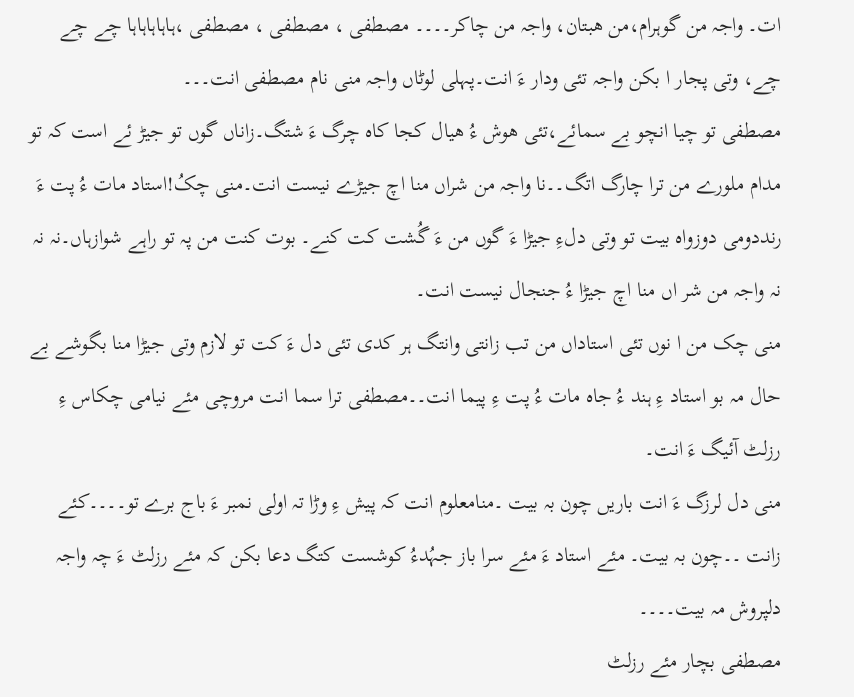ات۔ واجہ من گوہرام،من ھبتان، واجہ من چاکر۔۔۔۔ مصطفی ، مصطفی ، مصطفی ،ہاہاہاہاہا چے چے چے، وتی پجار ا بکن واجہ تئی ودار ءَ انت۔پہلی لوٹاں واجہ منی نام مصطفی انت۔۔۔
مصطفی تو چیا انچو بے سمائے،تئی ھوش ءُ ھیال کجا کاہ چرگ ءَ شتگ۔زاناں گوں تو جیڑ ئے است کہ تو مدام ملورے من ترا چارگ اتگ۔۔نا واجہ من شراں منا اچ جیڑے نیست انت۔منی چکُ!استاد مات ءُ پت ءَ رنددومی دوزواہ بیت تو وتی دلءِ جیڑا ءَ گوں من ءَ گُشت کت کنے۔ بوت کنت من پہ تو راہے شوازہاں۔نہ نہ نہ واجہ من شر اں منا اچ جیڑا ءُ جنجال نیست انت۔
منی چک من ا نوں تئی استاداں من تب زانتی وانتگ ہر کدی تئی دل ءَ کت تو لازم وتی جیڑا منا بگوشے بے حال مہ بو استاد ءِ ہند ءُ جاہ مات ءُ پت ءِ پیما انت۔۔مصطفی ترا سما انت مروچی مئے نیامی چکاس ءِ رزلٹ آئیگ ءَ انت۔
منی دل لرزگ ءَ انت باریں چون بہ بیت ۔منامعلوم انت کہ پیش ءِ وڑا تہ اولی نمبر ءَ باج برے تو۔۔۔۔کئے زانت ۔۔چون بہ بیت۔ مئے استاد ءَ مئے سرا باز جہُدءُ کوشست کتگ دعا بکن کہ مئے رزلٹ ءَ چہ واجہ دلپروش مہ بیت۔۔۔۔
مصطفی بچار مئے رزلٹ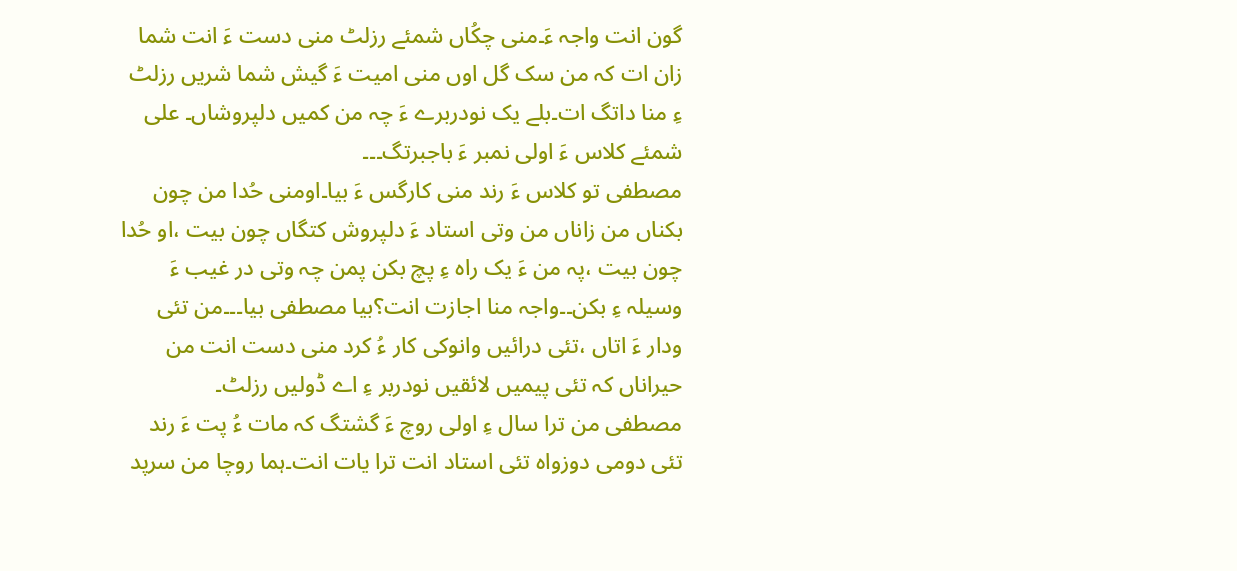گون انت واجہ ءَ۔منی چکُاں شمئے رزلٹ منی دست ءَ انت شما زان ات کہ من سک گل اوں منی امیت ءَ گیش شما شریں رزلٹ ءِ منا داتگ ات۔بلے یک نودربرے ءَ چہ من کمیں دلپروشاں۔ علی شمئے کلاس ءَ اولی نمبر ءَ باجبرتگ۔۔۔
مصطفی تو کلاس ءَ رند منی کارگس ءَ بیا۔اومنی حُدا من چون بکناں من زاناں من وتی استاد ءَ دلپروش کتگاں چون بیت ،او حُدا چون بیت ،پہ من ءَ یک راہ ءِ پچ بکن پمن چہ وتی در غیب ءَ وسیلہ ءِ بکن۔۔واجہ منا اجازت انت؟بیا مصطفی بیا۔۔۔من تئی ودار ءَ اتاں ،تئی درائیں وانوکی کار ءُ کرد منی دست انت من حیراناں کہ تئی پیمیں لائقیں نودربر ءِ اے ڈولیں رزلٹ۔
مصطفی من ترا سال ءِ اولی روچ ءَ گشتگ کہ مات ءُ پت ءَ رند تئی دومی دوزواہ تئی استاد انت ترا یات انت۔ہما روچا من سرپد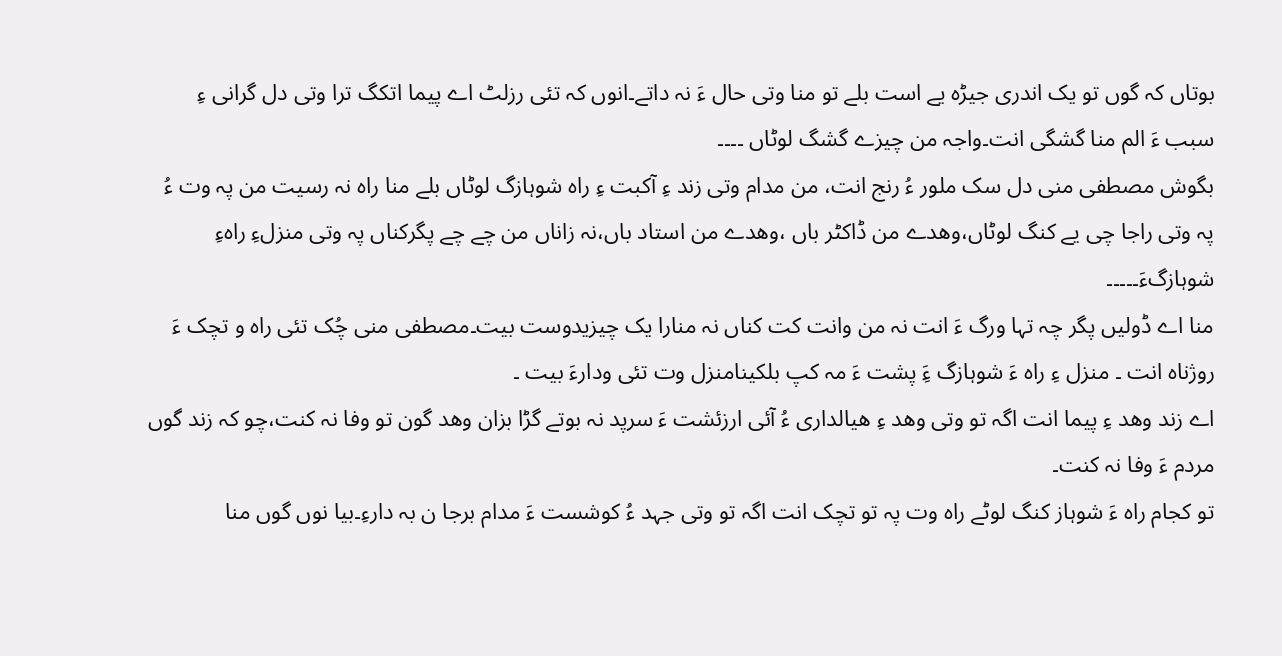بوتاں کہ گوں تو یک اندری جیڑہ یے است بلے تو منا وتی حال ءَ نہ داتے۔انوں کہ تئی رزلٹ اے پیما اتکگ ترا وتی دل گرانی ءِ سبب ءَ الم منا گشگی انت۔واجہ من چیزے گشگ لوٹاں ۔۔۔۔
بگوش مصطفی منی دل سک ملور ءُ رنج انت، من مدام وتی زند ءِ آکبت ءِ راہ شوہازگ لوٹاں بلے منا راہ نہ رسیت من پہ وت ءُ پہ وتی راجا چی یے کنگ لوٹاں،وھدے من ڈاکٹر باں ،وھدے من استاد باں،نہ زاناں من چے چے پگرکناں پہ وتی منزلءِ راہءِ شوہازگءَ۔۔۔۔۔
منا اے ڈولیں پگر چہ تہا ورگ ءَ انت نہ من وانت کت کناں نہ منارا یک چیزیدوست بیت۔مصطفی منی چُک تئی راہ و تچک ءَ روژناہ انت ۔ منزل ءِ راہ ءَ شوہازگ ءَِ پشت ءَ مہ کپ بلکینامنزل وت تئی ودارءَ بیت ۔
اے زند وھد ءِ پیما انت اگہ تو وتی وھد ءِ ھیالداری ءُ آئی ارزئشت ءَ سرپد نہ بوتے گڑا بزان وھد گون تو وفا نہ کنت،چو کہ زند گوں مردم ءَ وفا نہ کنت۔
تو کجام راہ ءَ شوہاز کنگ لوٹے راہ وت پہ تو تچک انت اگہ تو وتی جہد ءُ کوشست ءَ مدام برجا ن بہ دارءِ۔بیا نوں گوں منا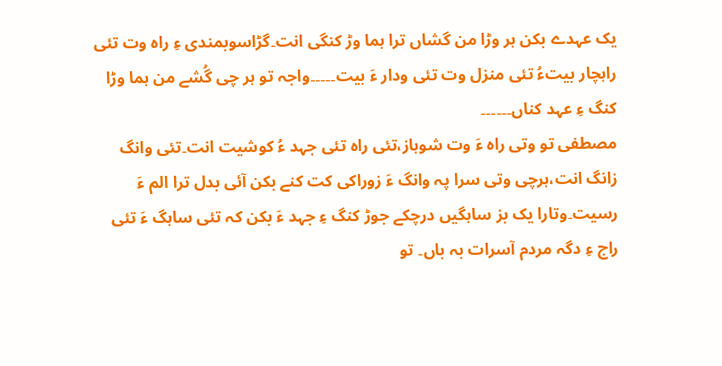یک عہدے بکن ہر وڑا من گشاں ترا ہما وڑ کنگی انت۔گڑاسوبمندی ءِ راہ وت تئی راہچار بیتءُ تئی منزل وت تئی ودار ءَ بیت۔۔۔۔۔واجہ تو ہر چی گُشے من ہما وڑا کنگ ءِ عہد کناں۔۔۔۔۔۔
مصطفی تو وتی راہ ءَ وت شوہاز،تئی راہ تئی جہد ءُ کوشیت انت۔تئی وانگ زانگ انت،ہرچی وتی سرا پہ وانگ ءَ زوراکی کت کنے بکن آئی بدل ترا الم ءَ رسیت۔وتارا یک بز ساہگیں درچکے جوڑ کنگ ءِ جہد ءَ بکن کہ تئی ساہگ ءَ تئی راج ءِ دگہ مردم آسرات بہ باں۔ تو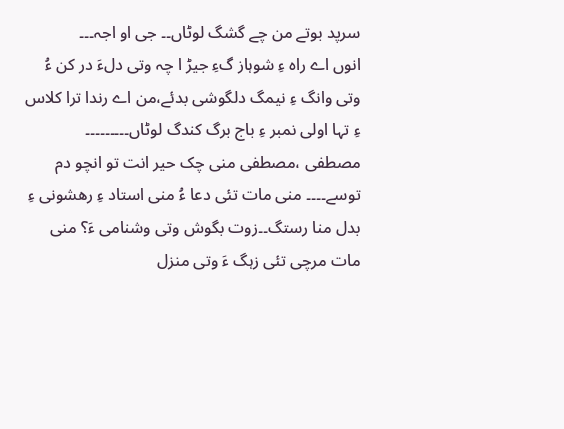سرپد بوتے من چے گشگ لوٹاں۔۔ جی او اجہ۔۔۔
انوں اے راہ ءِ شوہاز گءِ جیڑ ا چہ وتی دلءَ در کن ءُ وتی وانگ ءِ نیمگ دلگوشی بدئے،من اے رندا ترا کلاس ءِ تہا اولی نمبر ءِ باج برگ کندگ لوٹاں۔۔۔۔۔۔۔۔۔
مصطفی ،مصطفی منی چک حیر انت تو انچو دم توسے۔۔۔۔ منی مات تئی دعا ءُ منی استاد ءِ رھشونی ءِ بدل منا رستگ۔۔زوت بگوش وتی وشنامی ءَ؟ منی مات مرچی تئی زہگ ءَ وتی منزل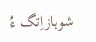شوہازاِتگ ءُ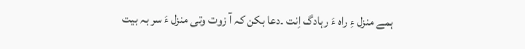ہمے منزل ءِ راہ ءَ رہادگ اِنت ۔دعا بکن کہ آ زوت وتی منزل ءَ سر بہ بیت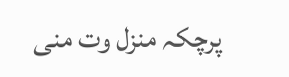پرچکہ منزل وت منی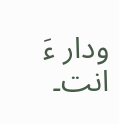ودار ءَ انت۔